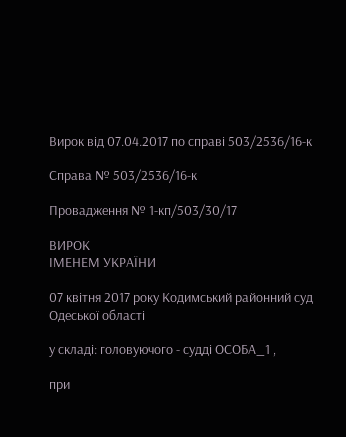Вирок від 07.04.2017 по справі 503/2536/16-к

Справа № 503/2536/16-к

Провадження № 1-кп/503/30/17

ВИРОК
ІМЕНЕМ УКРАЇНИ

07 квітня 2017 року Кодимський районний суд Одеської області

у складі: головуючого - судді ОСОБА_1 ,

при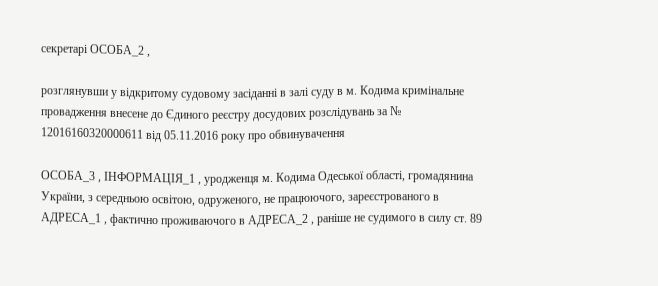секретарі ОСОБА_2 ,

розглянувши у відкритому судовому засіданні в залі суду в м. Кодима кримінальне провадження внесене до Єдиного реєстру досудових розслідувань за № 12016160320000611 від 05.11.2016 року про обвинувачення

ОСОБА_3 , ІНФОРМАЦІЯ_1 , уродженця м. Кодима Одеської області, громадянина України, з середньою освітою, одруженого, не працюючого, зареєстрованого в АДРЕСА_1 , фактично проживаючого в АДРЕСА_2 , раніше не судимого в силу ст. 89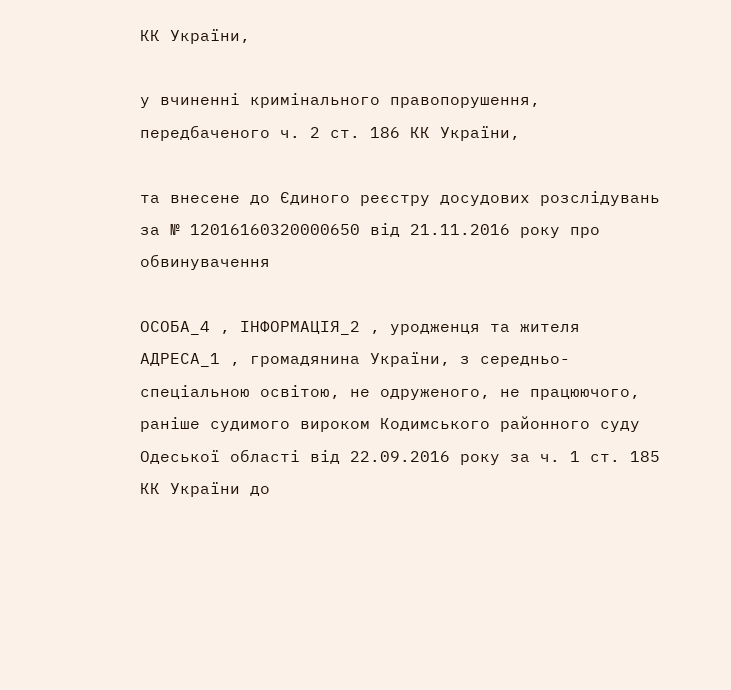КК України,

у вчиненні кримінального правопорушення, передбаченого ч. 2 ст. 186 КК України,

та внесене до Єдиного реєстру досудових розслідувань за № 12016160320000650 від 21.11.2016 року про обвинувачення

ОСОБА_4 , ІНФОРМАЦІЯ_2 , уродженця та жителя АДРЕСА_1 , громадянина України, з середньо-спеціальною освітою, не одруженого, не працюючого, раніше судимого вироком Кодимського районного суду Одеської області від 22.09.2016 року за ч. 1 ст. 185 КК України до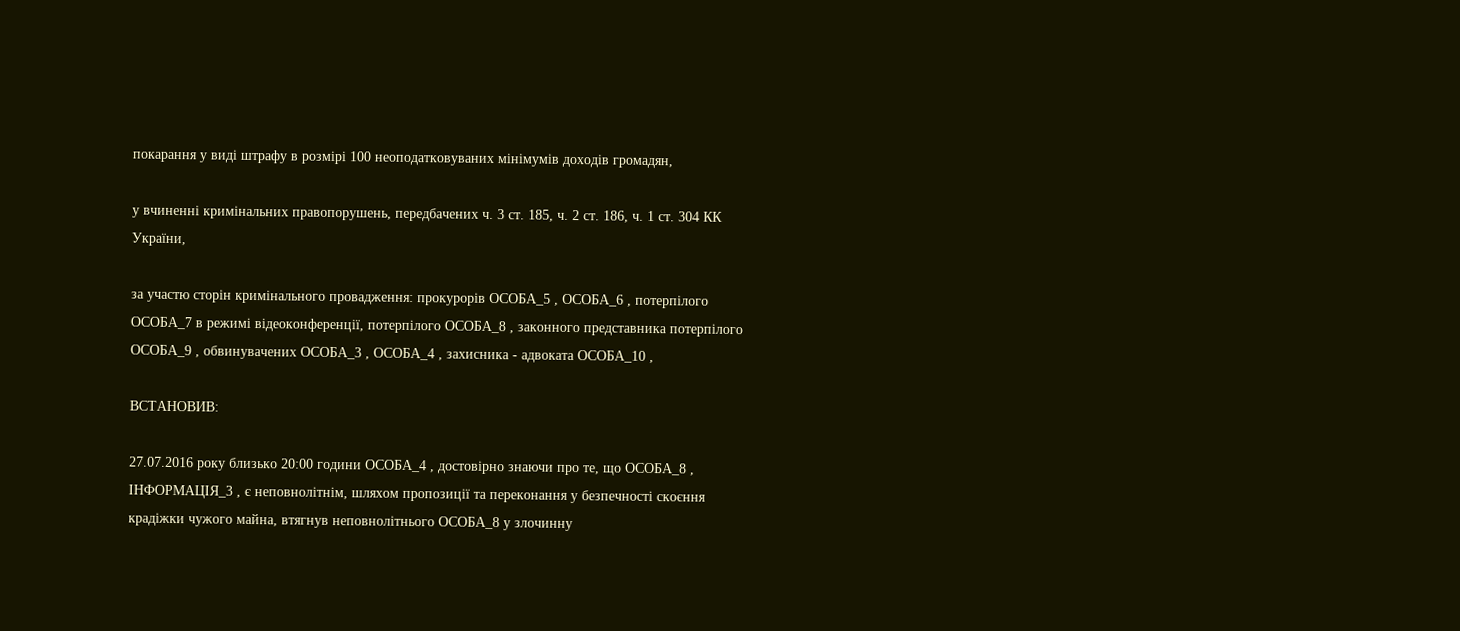покарання у виді штрафу в розмірі 100 неоподатковуваних мінімумів доходів громадян,

у вчиненні кримінальних правопорушень, передбачених ч. 3 ст. 185, ч. 2 ст. 186, ч. 1 ст. 304 КК України,

за участю сторін кримінального провадження: прокурорів ОСОБА_5 , ОСОБА_6 , потерпілого ОСОБА_7 в режимі відеоконференції, потерпілого ОСОБА_8 , законного представника потерпілого ОСОБА_9 , обвинувачених ОСОБА_3 , ОСОБА_4 , захисника - адвоката ОСОБА_10 ,

ВСТАНОВИВ:

27.07.2016 року близько 20:00 години ОСОБА_4 , достовірно знаючи про те, що ОСОБА_8 , ІНФОРМАЦІЯ_3 , є неповнолітнім, шляхом пропозиції та переконання у безпечності скоєння крадіжки чужого майна, втягнув неповнолітнього ОСОБА_8 у злочинну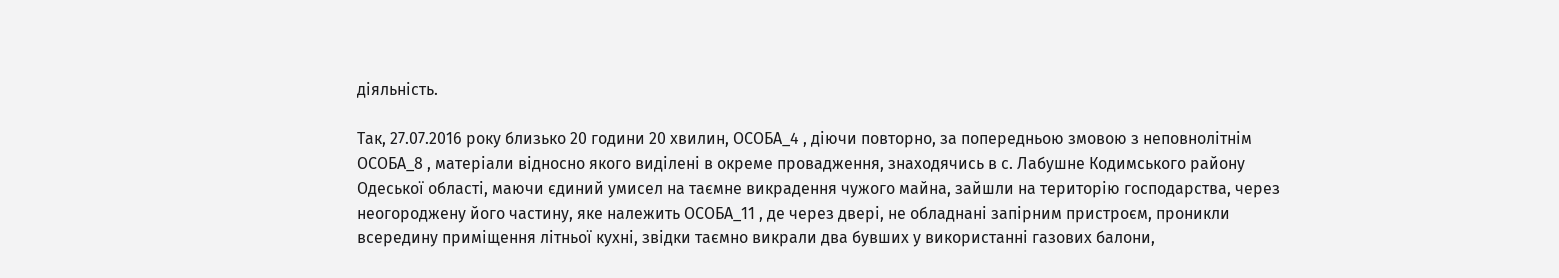діяльність.

Так, 27.07.2016 року близько 20 години 20 хвилин, ОСОБА_4 , діючи повторно, за попередньою змовою з неповнолітнім ОСОБА_8 , матеріали відносно якого виділені в окреме провадження, знаходячись в с. Лабушне Кодимського району Одеської області, маючи єдиний умисел на таємне викрадення чужого майна, зайшли на територію господарства, через неогороджену його частину, яке належить ОСОБА_11 , де через двері, не обладнані запірним пристроєм, проникли всередину приміщення літньої кухні, звідки таємно викрали два бувших у використанні газових балони,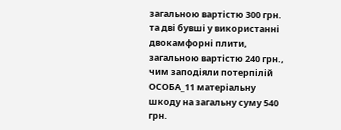загальною вартістю 300 грн. та дві бувші у використанні двокамфорні плити, загальною вартістю 240 грн., чим заподіяли потерпілій ОСОБА_11 матеріальну шкоду на загальну суму 540 грн.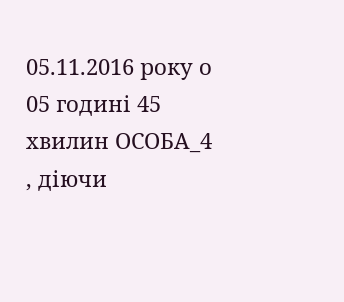05.11.2016 року о 05 годині 45 хвилин ОСОБА_4 , діючи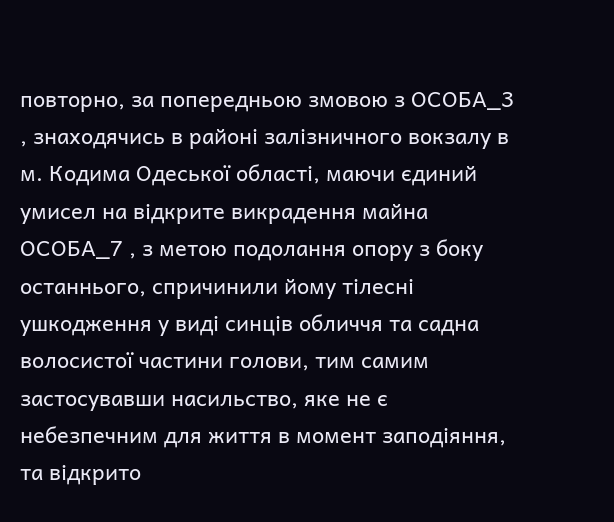повторно, за попередньою змовою з ОСОБА_3 , знаходячись в районі залізничного вокзалу в м. Кодима Одеської області, маючи єдиний умисел на відкрите викрадення майна ОСОБА_7 , з метою подолання опору з боку останнього, спричинили йому тілесні ушкодження у виді синців обличчя та садна волосистої частини голови, тим самим застосувавши насильство, яке не є небезпечним для життя в момент заподіяння, та відкрито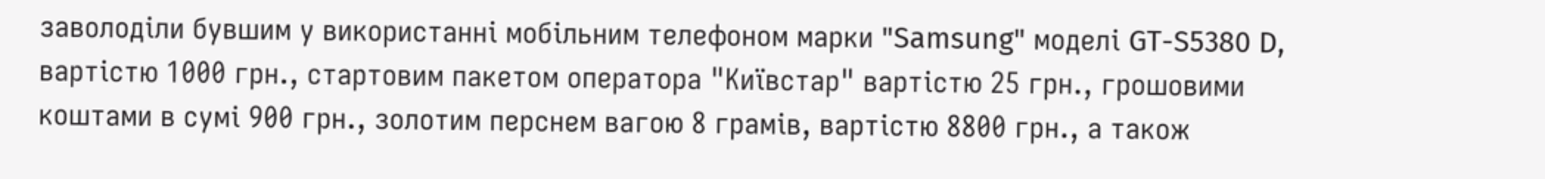заволоділи бувшим у використанні мобільним телефоном марки "Samsung" моделі GT-S5380 D, вартістю 1000 грн., стартовим пакетом оператора "Київстар" вартістю 25 грн., грошовими коштами в сумі 900 грн., золотим перснем вагою 8 грамів, вартістю 8800 грн., а також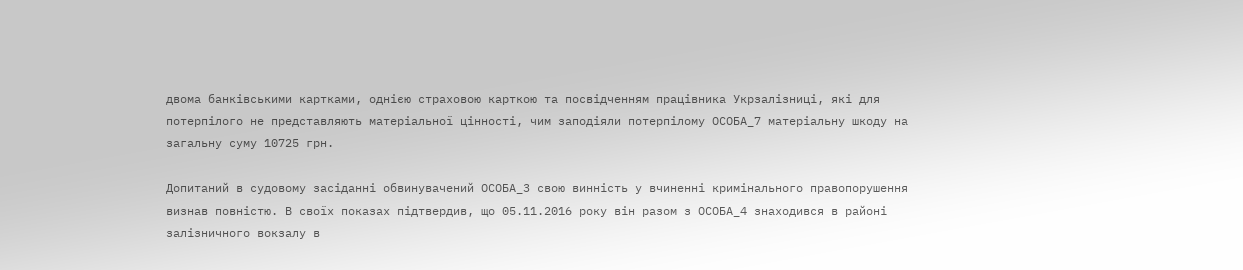двома банківськими картками, однією страховою карткою та посвідченням працівника Укрзалізниці, які для потерпілого не представляють матеріальної цінності, чим заподіяли потерпілому ОСОБА_7 матеріальну шкоду на загальну суму 10725 грн.

Допитаний в судовому засіданні обвинувачений ОСОБА_3 свою винність у вчиненні кримінального правопорушення визнав повністю. В своїх показах підтвердив, що 05.11.2016 року він разом з ОСОБА_4 знаходився в районі залізничного вокзалу в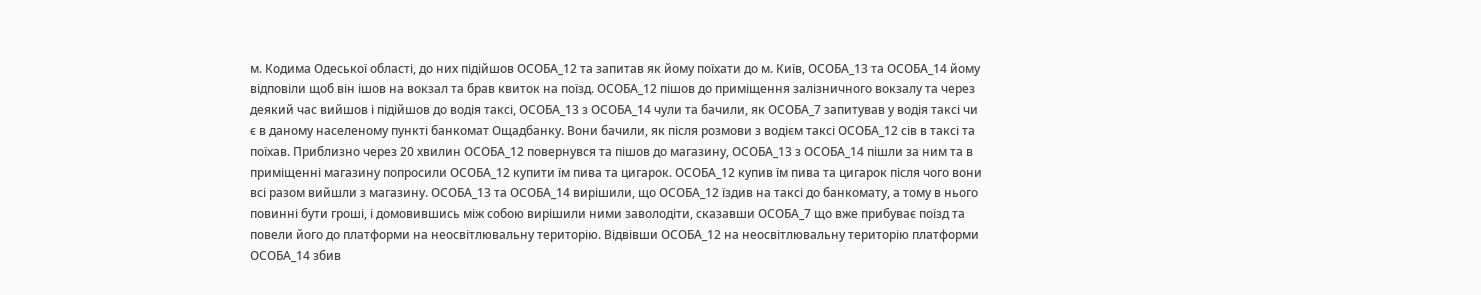м. Кодима Одеської області, до них підійшов ОСОБА_12 та запитав як йому поїхати до м. Київ, ОСОБА_13 та ОСОБА_14 йому відповіли щоб він ішов на вокзал та брав квиток на поїзд. ОСОБА_12 пішов до приміщення залізничного вокзалу та через деякий час вийшов і підійшов до водія таксі, ОСОБА_13 з ОСОБА_14 чули та бачили, як ОСОБА_7 запитував у водія таксі чи є в даному населеному пункті банкомат Ощадбанку. Вони бачили, як після розмови з водієм таксі ОСОБА_12 сів в таксі та поїхав. Приблизно через 20 хвилин ОСОБА_12 повернувся та пішов до магазину, ОСОБА_13 з ОСОБА_14 пішли за ним та в приміщенні магазину попросили ОСОБА_12 купити їм пива та цигарок. ОСОБА_12 купив їм пива та цигарок після чого вони всі разом вийшли з магазину. ОСОБА_13 та ОСОБА_14 вирішили, що ОСОБА_12 їздив на таксі до банкомату, а тому в нього повинні бути гроші, і домовившись між собою вирішили ними заволодіти, сказавши ОСОБА_7 що вже прибуває поїзд та повели його до платформи на неосвітлювальну територію. Відвівши ОСОБА_12 на неосвітлювальну територію платформи ОСОБА_14 збив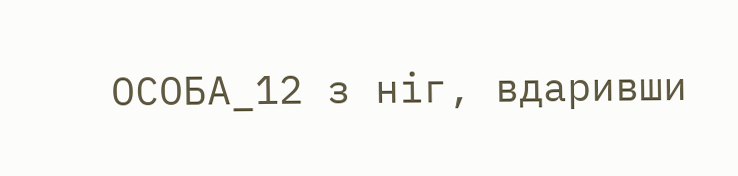ОСОБА_12 з ніг, вдаривши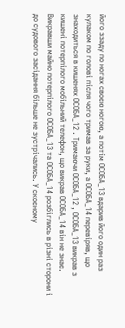його ззаду по ногах своєю ногою, а потім ОСОБА_13 вдарив його один раз кулаком по голові після чого тримав за руки, а ОСОБА_14 перевіряв, що знаходиться в кишенях ОСОБА_12 . Тримаючи ОСОБА_12 , ОСОБА_13 викрав з кишені потерпілого мобільний телефон, що викрав ОСОБА_14 він не знає. Викравши майно потерпілого ОСОБА_13 та ОСОБА_14 розбіглись в різні сторони і до судового засідання більше не зустрічались. У скоєному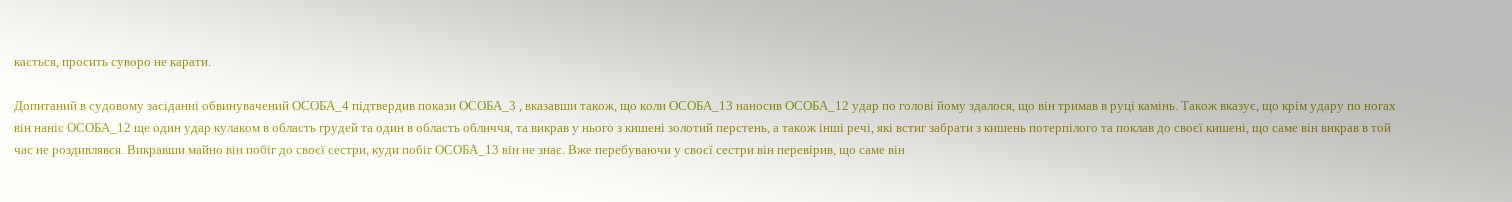кається, просить суворо не карати.

Допитаний в судовому засіданні обвинувачений ОСОБА_4 підтвердив покази ОСОБА_3 , вказавши також, що коли ОСОБА_13 наносив ОСОБА_12 удар по голові йому здалося, що він тримав в руці камінь. Також вказує, що крім удару по ногах він наніс ОСОБА_12 ще один удар кулаком в область грудей та один в область обличчя, та викрав у нього з кишені золотий перстень, а також інші речі, які встиг забрати з кишень потерпілого та поклав до своєї кишені, що саме він викрав в той час не роздивлявся. Викравши майно він побіг до своєї сестри, куди побіг ОСОБА_13 він не знає. Вже перебуваючи у своєї сестри він перевірив, що саме він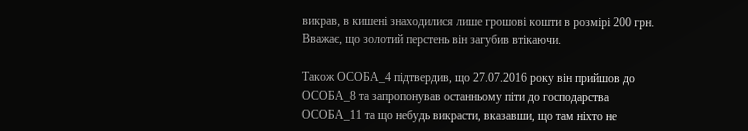викрав, в кишені знаходилися лише грошові кошти в розмірі 200 грн. Вважає, що золотий перстень він загубив втікаючи.

Також ОСОБА_4 підтвердив, що 27.07.2016 року він прийшов до ОСОБА_8 та запропонував останньому піти до господарства ОСОБА_11 та що небудь викрасти, вказавши, що там ніхто не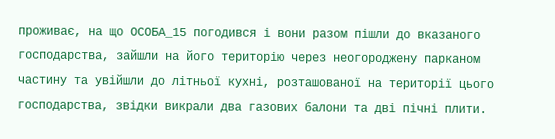проживає, на що ОСОБА_15 погодився і вони разом пішли до вказаного господарства, зайшли на його територію через неогороджену парканом частину та увійшли до літньої кухні, розташованої на території цього господарства, звідки викрали два газових балони та дві пічні плити.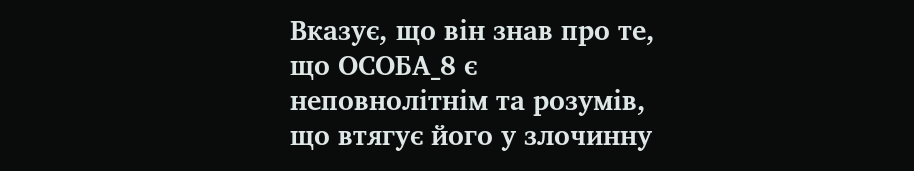Вказує, що він знав про те, що ОСОБА_8 є неповнолітнім та розумів, що втягує його у злочинну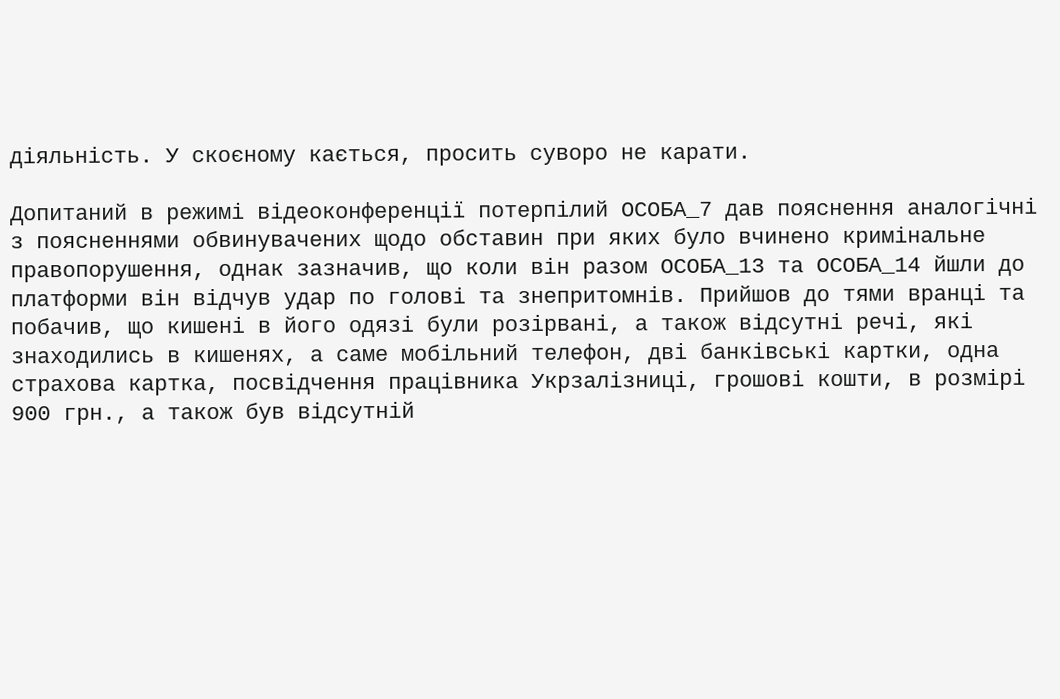діяльність. У скоєному кається, просить суворо не карати.

Допитаний в режимі відеоконференції потерпілий ОСОБА_7 дав пояснення аналогічні з поясненнями обвинувачених щодо обставин при яких було вчинено кримінальне правопорушення, однак зазначив, що коли він разом ОСОБА_13 та ОСОБА_14 йшли до платформи він відчув удар по голові та знепритомнів. Прийшов до тями вранці та побачив, що кишені в його одязі були розірвані, а також відсутні речі, які знаходились в кишенях, а саме мобільний телефон, дві банківські картки, одна страхова картка, посвідчення працівника Укрзалізниці, грошові кошти, в розмірі 900 грн., а також був відсутній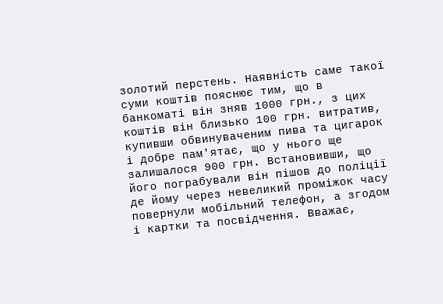золотий перстень. Наявність саме такої суми коштів пояснює тим, що в банкоматі він зняв 1000 грн., з цих коштів він близько 100 грн. витратив, купивши обвинуваченим пива та цигарок і добре пам'ятає, що у нього ще залишалося 900 грн. Встановивши, що його пограбували він пішов до поліції де йому через невеликий проміжок часу повернули мобільний телефон, а згодом і картки та посвідчення. Вважає,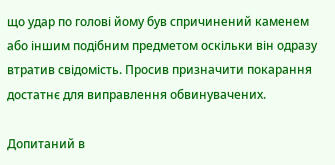що удар по голові йому був спричинений каменем або іншим подібним предметом оскільки він одразу втратив свідомість. Просив призначити покарання достатнє для виправлення обвинувачених.

Допитаний в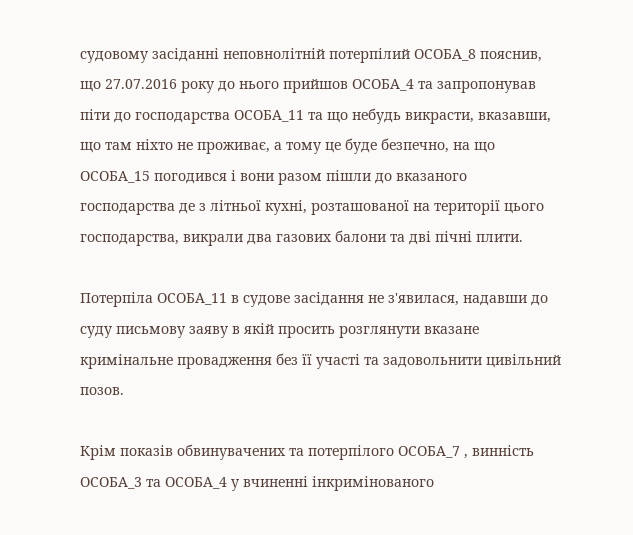судовому засіданні неповнолітній потерпілий ОСОБА_8 пояснив, що 27.07.2016 року до нього прийшов ОСОБА_4 та запропонував піти до господарства ОСОБА_11 та що небудь викрасти, вказавши, що там ніхто не проживає, а тому це буде безпечно, на що ОСОБА_15 погодився і вони разом пішли до вказаного господарства де з літньої кухні, розташованої на території цього господарства, викрали два газових балони та дві пічні плити.

Потерпіла ОСОБА_11 в судове засідання не з'явилася, надавши до суду письмову заяву в якій просить розглянути вказане кримінальне провадження без її участі та задовольнити цивільний позов.

Крім показів обвинувачених та потерпілого ОСОБА_7 , винність ОСОБА_3 та ОСОБА_4 у вчиненні інкримінованого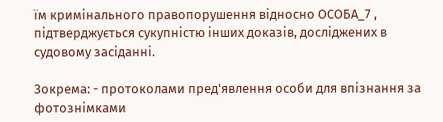їм кримінального правопорушення відносно ОСОБА_7 , підтверджується сукупністю інших доказів, досліджених в судовому засіданні.

Зокрема: - протоколами пред'явлення особи для впізнання за фотознімками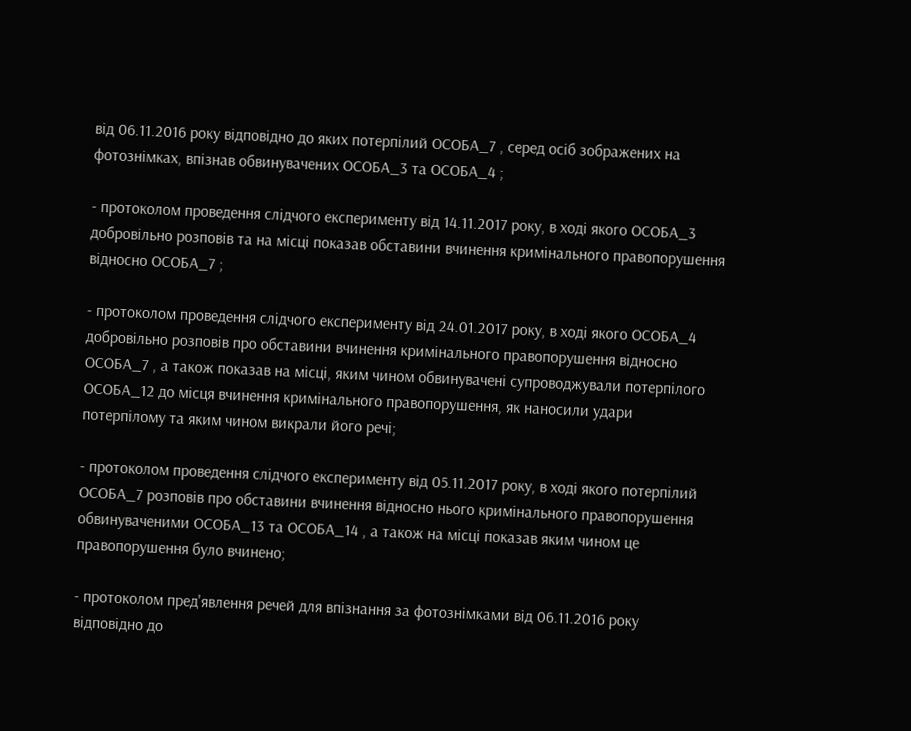від 06.11.2016 року відповідно до яких потерпілий ОСОБА_7 , серед осіб зображених на фотознімках, впізнав обвинувачених ОСОБА_3 та ОСОБА_4 ;

- протоколом проведення слідчого експерименту від 14.11.2017 року, в ході якого ОСОБА_3 добровільно розповів та на місці показав обставини вчинення кримінального правопорушення відносно ОСОБА_7 ;

- протоколом проведення слідчого експерименту від 24.01.2017 року, в ході якого ОСОБА_4 добровільно розповів про обставини вчинення кримінального правопорушення відносно ОСОБА_7 , а також показав на місці, яким чином обвинувачені супроводжували потерпілого ОСОБА_12 до місця вчинення кримінального правопорушення, як наносили удари потерпілому та яким чином викрали його речі;

- протоколом проведення слідчого експерименту від 05.11.2017 року, в ході якого потерпілий ОСОБА_7 розповів про обставини вчинення відносно нього кримінального правопорушення обвинуваченими ОСОБА_13 та ОСОБА_14 , а також на місці показав яким чином це правопорушення було вчинено;

- протоколом пред'явлення речей для впізнання за фотознімками від 06.11.2016 року відповідно до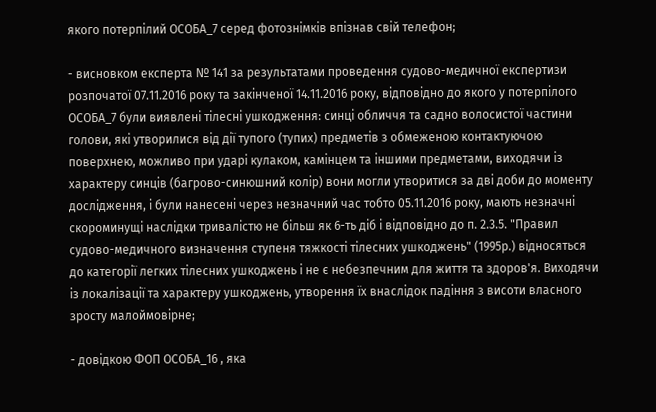якого потерпілий ОСОБА_7 серед фотознімків впізнав свій телефон;

- висновком експерта № 141 за результатами проведення судово-медичної експертизи розпочатої 07.11.2016 року та закінченої 14.11.2016 року, відповідно до якого у потерпілого ОСОБА_7 були виявлені тілесні ушкодження: синці обличчя та садно волосистої частини голови, які утворилися від дії тупого (тупих) предметів з обмеженою контактуючою поверхнею, можливо при ударі кулаком, камінцем та іншими предметами, виходячи із характеру синців (багрово-синюшний колір) вони могли утворитися за дві доби до моменту дослідження, і були нанесені через незначний час тобто 05.11.2016 року, мають незначні скороминущі наслідки тривалістю не більш як 6-ть діб і відповідно до п. 2.3.5. "Правил судово-медичного визначення ступеня тяжкості тілесних ушкоджень" (1995р.) відносяться до категорії легких тілесних ушкоджень і не є небезпечним для життя та здоров'я. Виходячи із локалізації та характеру ушкоджень, утворення їх внаслідок падіння з висоти власного зросту малоймовірне;

- довідкою ФОП ОСОБА_16 , яка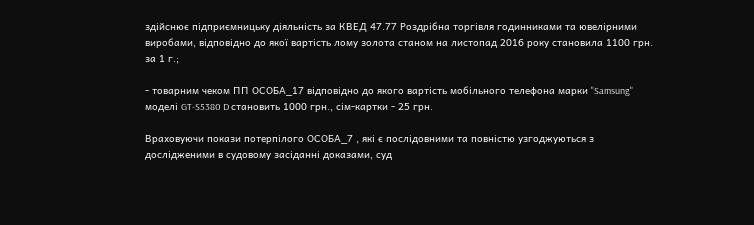здійснює підприємницьку діяльність за КВЕД 47.77 Роздрібна торгівля годинниками та ювелірними виробами, відповідно до якої вартість лому золота станом на листопад 2016 року становила 1100 грн. за 1 г.;

- товарним чеком ПП ОСОБА_17 відповідно до якого вартість мобільного телефона марки "Samsung" моделі GT-S5380 D становить 1000 грн., сім-картки - 25 грн.

Враховуючи покази потерпілого ОСОБА_7 , які є послідовними та повністю узгоджуються з дослідженими в судовому засіданні доказами, суд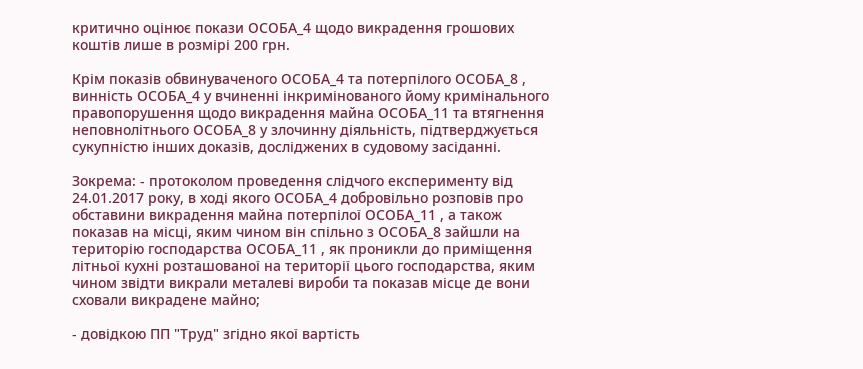критично оцінює покази ОСОБА_4 щодо викрадення грошових коштів лише в розмірі 200 грн.

Крім показів обвинуваченого ОСОБА_4 та потерпілого ОСОБА_8 , винність ОСОБА_4 у вчиненні інкримінованого йому кримінального правопорушення щодо викрадення майна ОСОБА_11 та втягнення неповнолітнього ОСОБА_8 у злочинну діяльність, підтверджується сукупністю інших доказів, досліджених в судовому засіданні.

Зокрема: - протоколом проведення слідчого експерименту від 24.01.2017 року, в ході якого ОСОБА_4 добровільно розповів про обставини викрадення майна потерпілої ОСОБА_11 , а також показав на місці, яким чином він спільно з ОСОБА_8 зайшли на територію господарства ОСОБА_11 , як проникли до приміщення літньої кухні розташованої на території цього господарства, яким чином звідти викрали металеві вироби та показав місце де вони сховали викрадене майно;

- довідкою ПП "Труд" згідно якої вартість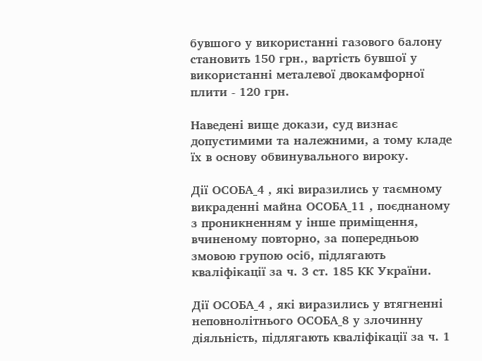бувшого у використанні газового балону становить 150 грн., вартість бувшої у використанні металевої двокамфорної плити - 120 грн.

Наведені вище докази, суд визнає допустимими та належними, а тому кладе їх в основу обвинувального вироку.

Дії ОСОБА_4 , які виразились у таємному викраденні майна ОСОБА_11 , поєднаному з проникненням у інше приміщення, вчиненому повторно, за попередньою змовою групою осіб, підлягають кваліфікації за ч. 3 ст. 185 КК України.

Дії ОСОБА_4 , які виразились у втягненні неповнолітнього ОСОБА_8 у злочинну діяльність, підлягають кваліфікації за ч. 1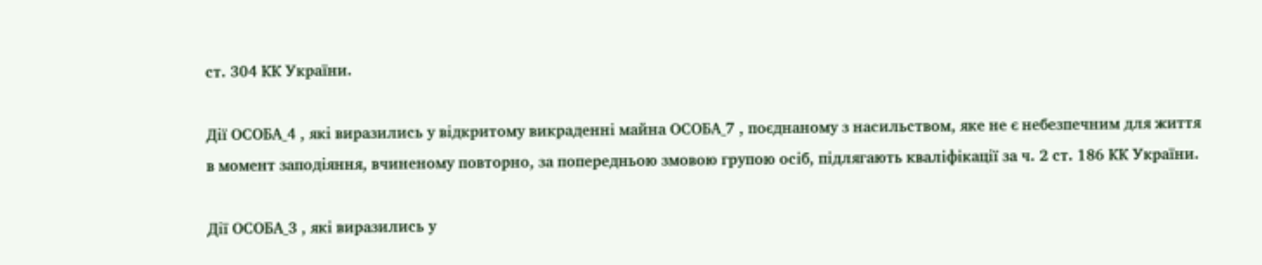ст. 304 КК України.

Дії ОСОБА_4 , які виразились у відкритому викраденні майна ОСОБА_7 , поєднаному з насильством, яке не є небезпечним для життя в момент заподіяння, вчиненому повторно, за попередньою змовою групою осіб, підлягають кваліфікації за ч. 2 ст. 186 КК України.

Дії ОСОБА_3 , які виразились у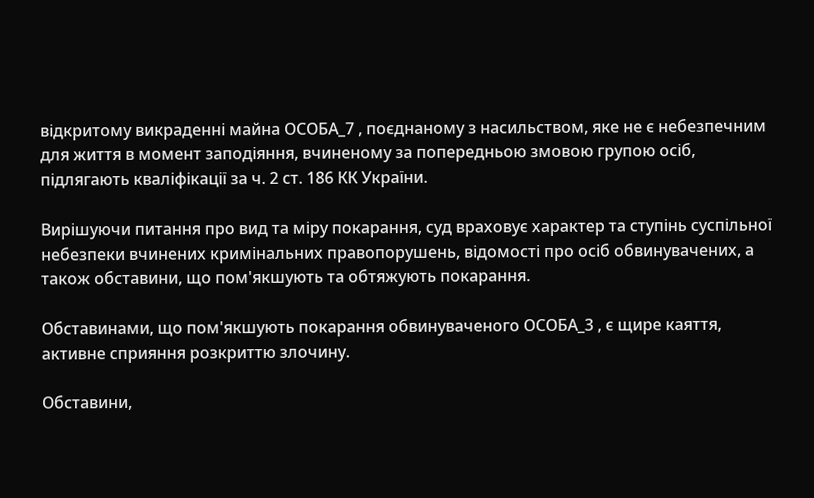відкритому викраденні майна ОСОБА_7 , поєднаному з насильством, яке не є небезпечним для життя в момент заподіяння, вчиненому за попередньою змовою групою осіб, підлягають кваліфікації за ч. 2 ст. 186 КК України.

Вирішуючи питання про вид та міру покарання, суд враховує характер та ступінь суспільної небезпеки вчинених кримінальних правопорушень, відомості про осіб обвинувачених, а також обставини, що пом'якшують та обтяжують покарання.

Обставинами, що пом'якшують покарання обвинуваченого ОСОБА_3 , є щире каяття, активне сприяння розкриттю злочину.

Обставини,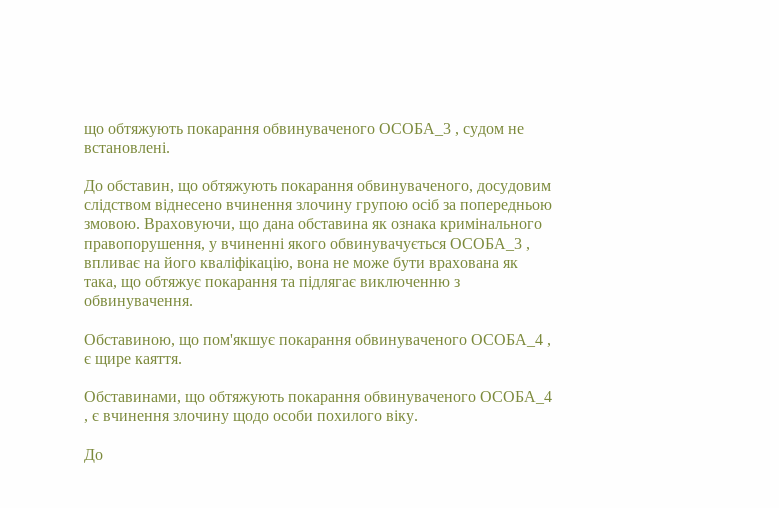що обтяжують покарання обвинуваченого ОСОБА_3 , судом не встановлені.

До обставин, що обтяжують покарання обвинуваченого, досудовим слідством віднесено вчинення злочину групою осіб за попередньою змовою. Враховуючи, що дана обставина як ознака кримінального правопорушення, у вчиненні якого обвинувачується ОСОБА_3 , впливає на його кваліфікацію, вона не може бути врахована як така, що обтяжує покарання та підлягає виключенню з обвинувачення.

Обставиною, що пом'якшує покарання обвинуваченого ОСОБА_4 , є щире каяття.

Обставинами, що обтяжують покарання обвинуваченого ОСОБА_4 , є вчинення злочину щодо особи похилого віку.

До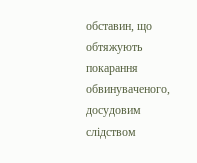обставин, що обтяжують покарання обвинуваченого, досудовим слідством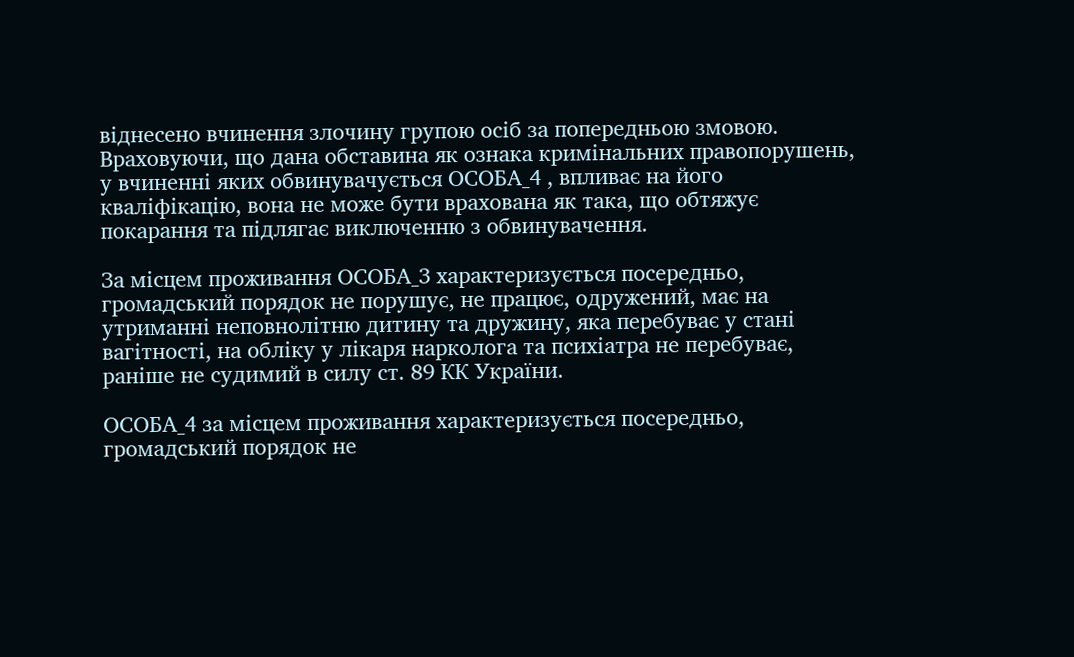віднесено вчинення злочину групою осіб за попередньою змовою. Враховуючи, що дана обставина як ознака кримінальних правопорушень, у вчиненні яких обвинувачується ОСОБА_4 , впливає на його кваліфікацію, вона не може бути врахована як така, що обтяжує покарання та підлягає виключенню з обвинувачення.

За місцем проживання ОСОБА_3 характеризується посередньо, громадський порядок не порушує, не працює, одружений, має на утриманні неповнолітню дитину та дружину, яка перебуває у стані вагітності, на обліку у лікаря нарколога та психіатра не перебуває, раніше не судимий в силу ст. 89 КК України.

ОСОБА_4 за місцем проживання характеризується посередньо, громадський порядок не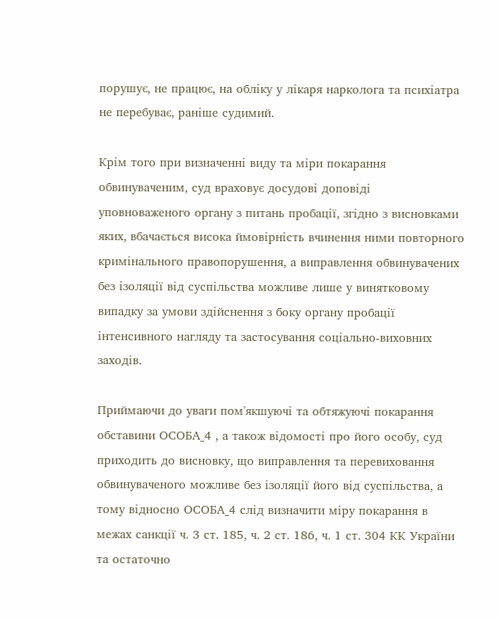порушує, не працює, на обліку у лікаря нарколога та психіатра не перебуває, раніше судимий.

Крім того при визначенні виду та міри покарання обвинуваченим, суд враховує досудові доповіді уповноваженого органу з питань пробації, згідно з висновками яких, вбачається висока ймовірність вчинення ними повторного кримінального правопорушення, а виправлення обвинувачених без ізоляції від суспільства можливе лише у винятковому випадку за умови здійснення з боку органу пробації інтенсивного нагляду та застосування соціально-виховних заходів.

Приймаючи до уваги пом'якшуючі та обтяжуючі покарання обставини ОСОБА_4 , а також відомості про його особу, суд приходить до висновку, що виправлення та перевиховання обвинуваченого можливе без ізоляції його від суспільства, а тому відносно ОСОБА_4 слід визначити міру покарання в межах санкції ч. 3 ст. 185, ч. 2 ст. 186, ч. 1 ст. 304 КК України та остаточно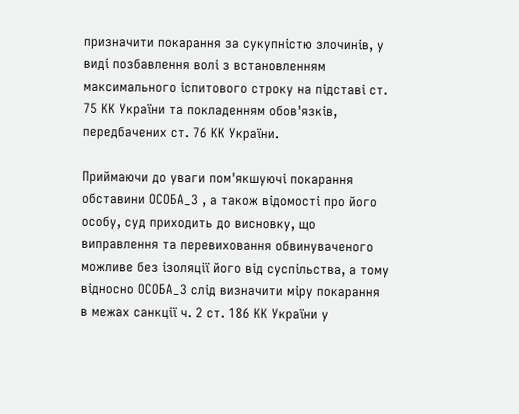призначити покарання за сукупністю злочинів, у виді позбавлення волі з встановленням максимального іспитового строку на підставі ст. 75 КК України та покладенням обов'язків, передбачених ст. 76 КК України.

Приймаючи до уваги пом'якшуючі покарання обставини ОСОБА_3 , а також відомості про його особу, суд приходить до висновку, що виправлення та перевиховання обвинуваченого можливе без ізоляції його від суспільства, а тому відносно ОСОБА_3 слід визначити міру покарання в межах санкції ч. 2 ст. 186 КК України у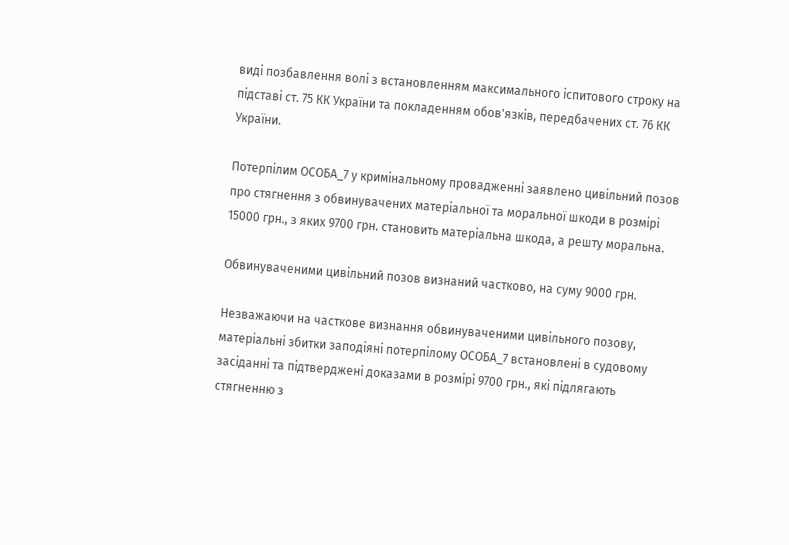виді позбавлення волі з встановленням максимального іспитового строку на підставі ст. 75 КК України та покладенням обов'язків, передбачених ст. 76 КК України.

Потерпілим ОСОБА_7 у кримінальному провадженні заявлено цивільний позов про стягнення з обвинувачених матеріальної та моральної шкоди в розмірі 15000 грн., з яких 9700 грн. становить матеріальна шкода, а решту моральна.

Обвинуваченими цивільний позов визнаний частково, на суму 9000 грн.

Незважаючи на часткове визнання обвинуваченими цивільного позову, матеріальні збитки заподіяні потерпілому ОСОБА_7 встановлені в судовому засіданні та підтверджені доказами в розмірі 9700 грн., які підлягають стягненню з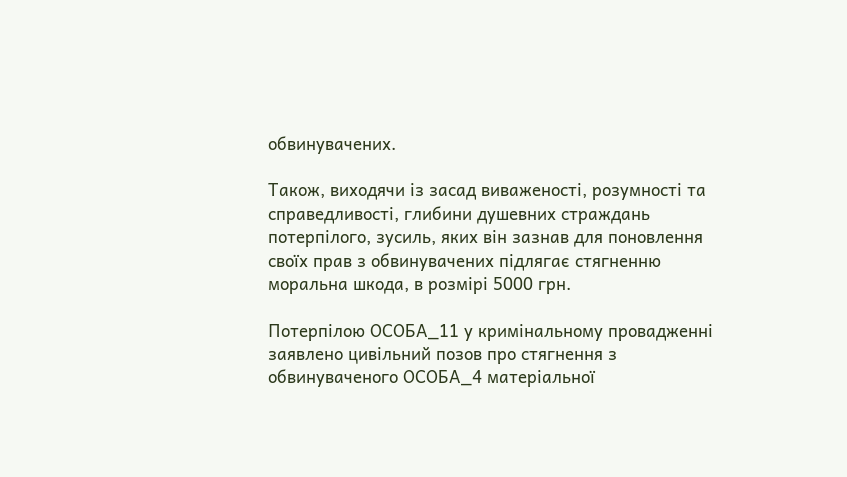обвинувачених.

Також, виходячи із засад виваженості, розумності та справедливості, глибини душевних страждань потерпілого, зусиль, яких він зазнав для поновлення своїх прав з обвинувачених підлягає стягненню моральна шкода, в розмірі 5000 грн.

Потерпілою ОСОБА_11 у кримінальному провадженні заявлено цивільний позов про стягнення з обвинуваченого ОСОБА_4 матеріальної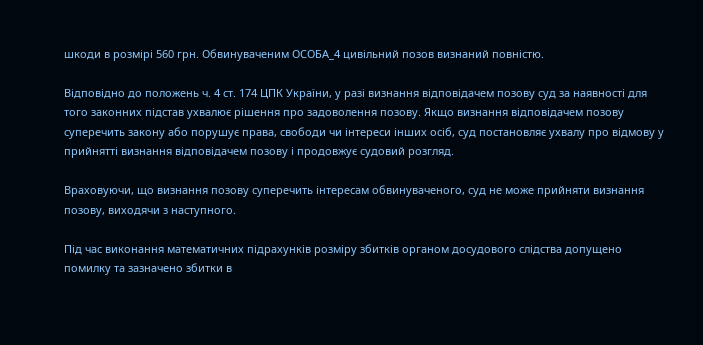шкоди в розмірі 560 грн. Обвинуваченим ОСОБА_4 цивільний позов визнаний повністю.

Відповідно до положень ч. 4 ст. 174 ЦПК України, у разі визнання відповідачем позову суд за наявності для того законних підстав ухвалює рішення про задоволення позову. Якщо визнання відповідачем позову суперечить закону або порушує права, свободи чи інтереси інших осіб, суд постановляє ухвалу про відмову у прийнятті визнання відповідачем позову і продовжує судовий розгляд.

Враховуючи, що визнання позову суперечить інтересам обвинуваченого, суд не може прийняти визнання позову, виходячи з наступного.

Під час виконання математичних підрахунків розміру збитків органом досудового слідства допущено помилку та зазначено збитки в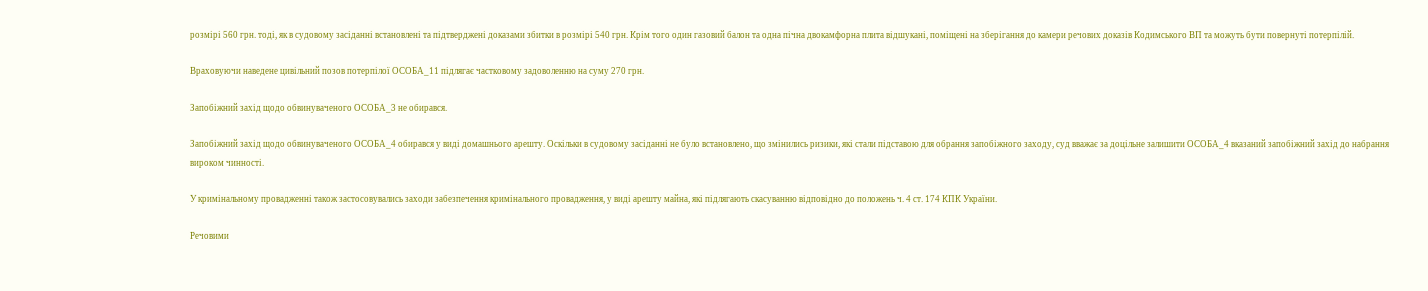розмірі 560 грн. тоді, як в судовому засіданні встановлені та підтверджені доказами збитки в розмірі 540 грн. Крім того один газовий балон та одна пічна двокамфорна плита відшукані, поміщені на зберігання до камери речових доказів Кодимського ВП та можуть бути повернуті потерпілій.

Враховуючи наведене цивільний позов потерпілої ОСОБА_11 підлягає частковому задоволенню на суму 270 грн.

Запобіжний захід щодо обвинуваченого ОСОБА_3 не обирався.

Запобіжний захід щодо обвинуваченого ОСОБА_4 обирався у виді домашнього арешту. Оскільки в судовому засіданні не було встановлено, що змінились ризики, які стали підставою для обрання запобіжного заходу, суд вважає за доцільне залишити ОСОБА_4 вказаний запобіжний захід до набрання вироком чинності.

У кримінальному провадженні також застосовувались заходи забезпечення кримінального провадження, у виді арешту майна, які підлягають скасуванню відповідно до положень ч. 4 ст. 174 КПК України.

Речовими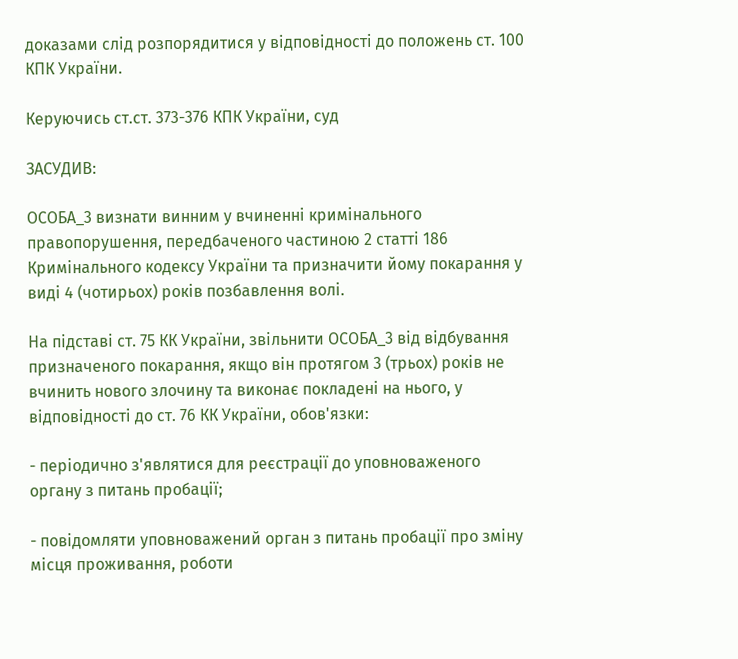доказами слід розпорядитися у відповідності до положень ст. 100 КПК України.

Керуючись ст.ст. 373-376 КПК України, суд

ЗАСУДИВ:

ОСОБА_3 визнати винним у вчиненні кримінального правопорушення, передбаченого частиною 2 статті 186 Кримінального кодексу України та призначити йому покарання у виді 4 (чотирьох) років позбавлення волі.

На підставі ст. 75 КК України, звільнити ОСОБА_3 від відбування призначеного покарання, якщо він протягом 3 (трьох) років не вчинить нового злочину та виконає покладені на нього, у відповідності до ст. 76 КК України, обов'язки:

- періодично з'являтися для реєстрації до уповноваженого органу з питань пробації;

- повідомляти уповноважений орган з питань пробації про зміну місця проживання, роботи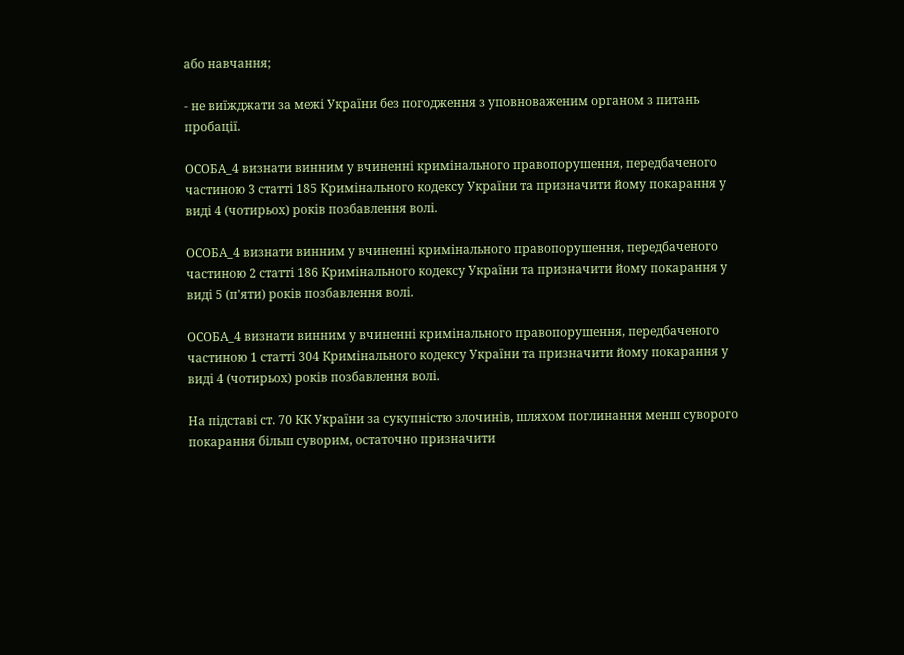або навчання;

- не виїжджати за межі України без погодження з уповноваженим органом з питань пробації.

ОСОБА_4 визнати винним у вчиненні кримінального правопорушення, передбаченого частиною 3 статті 185 Кримінального кодексу України та призначити йому покарання у виді 4 (чотирьох) років позбавлення волі.

ОСОБА_4 визнати винним у вчиненні кримінального правопорушення, передбаченого частиною 2 статті 186 Кримінального кодексу України та призначити йому покарання у виді 5 (п'яти) років позбавлення волі.

ОСОБА_4 визнати винним у вчиненні кримінального правопорушення, передбаченого частиною 1 статті 304 Кримінального кодексу України та призначити йому покарання у виді 4 (чотирьох) років позбавлення волі.

На підставі ст. 70 КК України за сукупністю злочинів, шляхом поглинання менш суворого покарання більш суворим, остаточно призначити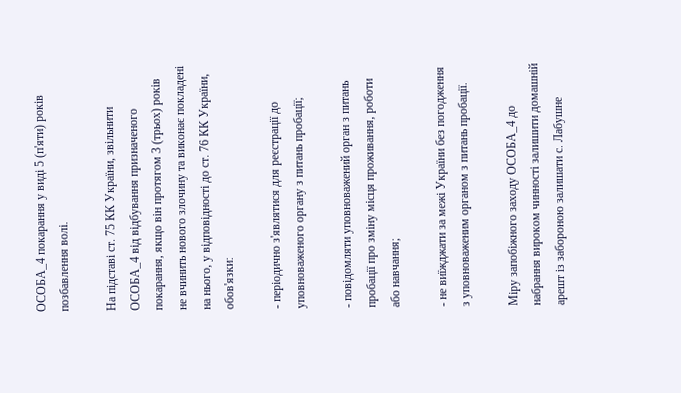ОСОБА_4 покарання у виді 5 (п'яти) років позбавлення волі.

На підставі ст. 75 КК України, звільнити ОСОБА_4 від відбування призначеного покарання, якщо він протягом 3 (трьох) років не вчинить нового злочину та виконає покладені на нього, у відповідності до ст. 76 КК України, обов'язки:

- періодично з'являтися для реєстрації до уповноваженого органу з питань пробації;

- повідомляти уповноважений орган з питань пробації про зміну місця проживання, роботи або навчання;

- не виїжджати за межі України без погодження з уповноваженим органом з питань пробації.

Міру запобіжного заходу ОСОБА_4 до набрання вироком чинності залишити домашній арешт із забороною залишати с. Лабушне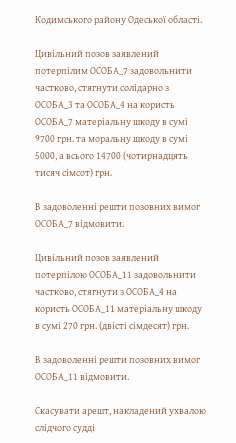Кодимського району Одеської області.

Цивільний позов заявлений потерпілим ОСОБА_7 задовольнити частково, стягнути солідарно з ОСОБА_3 та ОСОБА_4 на користь ОСОБА_7 матеріальну шкоду в сумі 9700 грн. та моральну шкоду в сумі 5000, а всього 14700 (чотирнадцять тисяч сімсот) грн.

В задоволенні решти позовних вимог ОСОБА_7 відмовити.

Цивільний позов заявлений потерпілою ОСОБА_11 задовольнити частково, стягнути з ОСОБА_4 на користь ОСОБА_11 матеріальну шкоду в сумі 270 грн. (двісті сімдесят) грн.

В задоволенні решти позовних вимог ОСОБА_11 відмовити.

Скасувати арешт, накладений ухвалою слідчого судді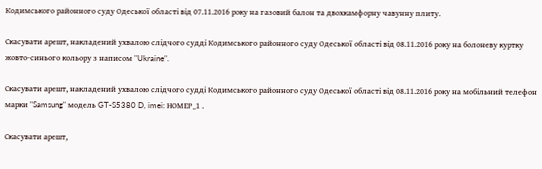Кодимського районного суду Одеської області від 07.11.2016 року на газовий балон та двохкамфорну чавунну плиту.

Скасувати арешт, накладений ухвалою слідчого судді Кодимського районного суду Одеської області від 08.11.2016 року на болоневу куртку жовто-синього кольору з написом "Ukraine".

Скасувати арешт, накладений ухвалою слідчого судді Кодимського районного суду Одеської області від 08.11.2016 року на мобільний телефон марки "Samsung" модель GT-S5380 D, imei: НОМЕР_1 .

Скасувати арешт,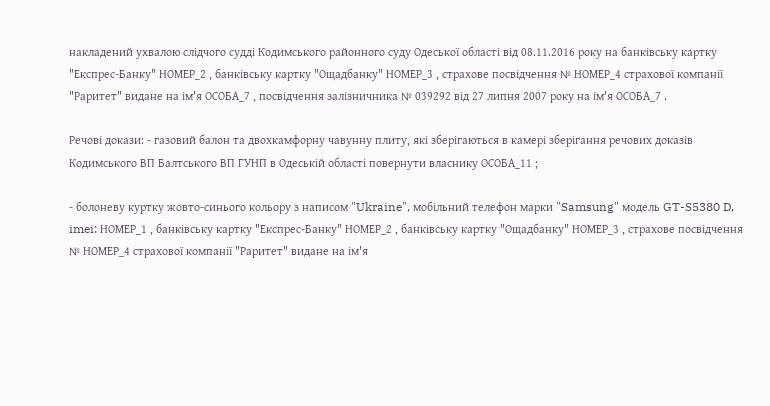накладений ухвалою слідчого судді Кодимського районного суду Одеської області від 08.11.2016 року на банківську картку "Експрес-Банку" НОМЕР_2 , банківську картку "Ощадбанку" НОМЕР_3 , страхове посвідчення № НОМЕР_4 страхової компанії "Раритет" видане на ім'я ОСОБА_7 , посвідчення залізничника № 039292 від 27 липня 2007 року на ім'я ОСОБА_7 .

Речові докази: - газовий балон та двохкамфорну чавунну плиту, які зберігаються в камері зберігання речових доказів Кодимського ВП Балтського ВП ГУНП в Одеській області повернути власнику ОСОБА_11 ;

- болоневу куртку жовто-синього кольору з написом "Ukraine", мобільний телефон марки "Samsung" модель GT-S5380 D, imei: НОМЕР_1 , банківську картку "Експрес-Банку" НОМЕР_2 , банківську картку "Ощадбанку" НОМЕР_3 , страхове посвідчення № НОМЕР_4 страхової компанії "Раритет" видане на ім'я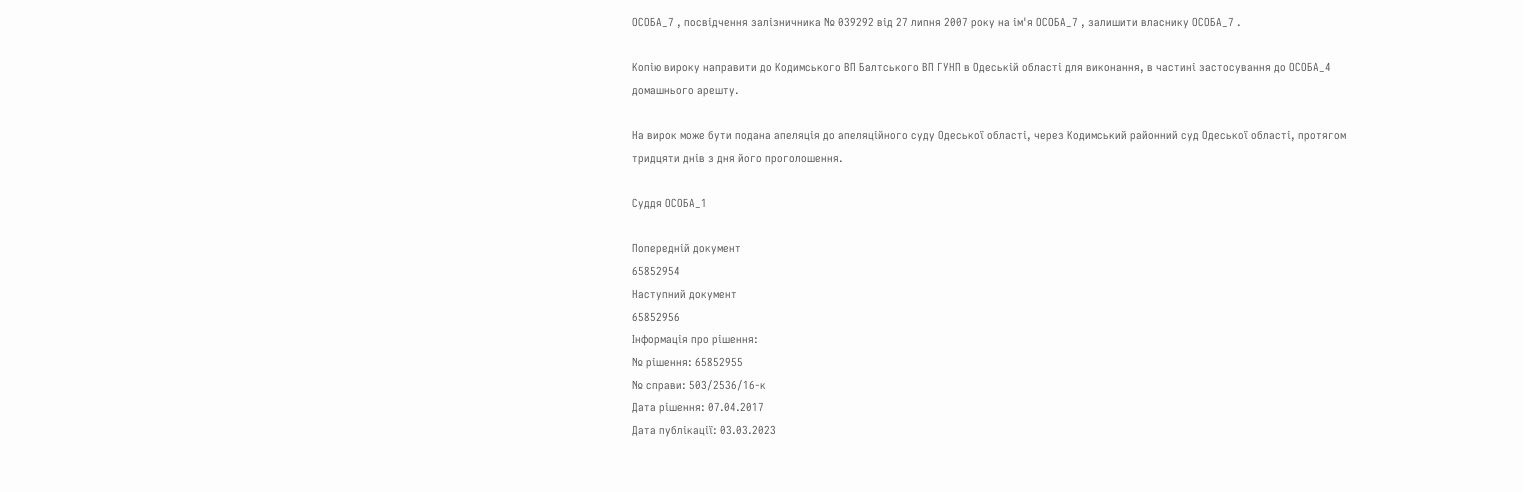ОСОБА_7 , посвідчення залізничника № 039292 від 27 липня 2007 року на ім'я ОСОБА_7 , залишити власнику ОСОБА_7 .

Копію вироку направити до Кодимського ВП Балтського ВП ГУНП в Одеській області для виконання, в частині застосування до ОСОБА_4 домашнього арешту.

На вирок може бути подана апеляція до апеляційного суду Одеської області, через Кодимський районний суд Одеської області, протягом тридцяти днів з дня його проголошення.

Суддя ОСОБА_1

Попередній документ
65852954
Наступний документ
65852956
Інформація про рішення:
№ рішення: 65852955
№ справи: 503/2536/16-к
Дата рішення: 07.04.2017
Дата публікації: 03.03.2023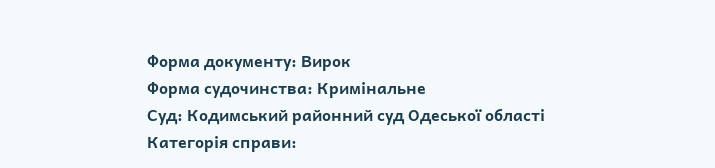Форма документу: Вирок
Форма судочинства: Кримінальне
Суд: Кодимський районний суд Одеської області
Категорія справи: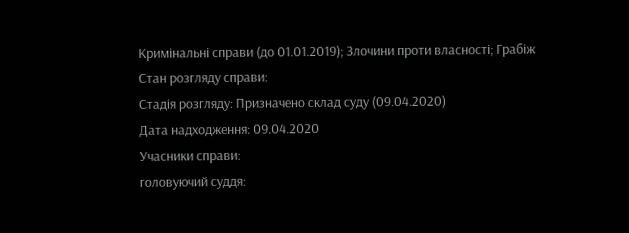Кримінальні справи (до 01.01.2019); Злочини проти власності; Грабіж
Стан розгляду справи:
Стадія розгляду: Призначено склад суду (09.04.2020)
Дата надходження: 09.04.2020
Учасники справи:
головуючий суддя: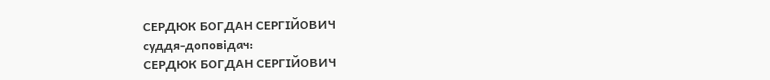СЕРДЮК БОГДАН СЕРГІЙОВИЧ
суддя-доповідач:
СЕРДЮК БОГДАН СЕРГІЙОВИЧ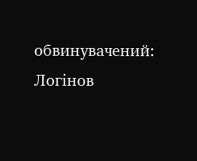обвинувачений:
Логінов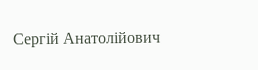Сергій Анатолійович